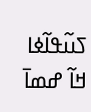ߖߎ߬ߟߊ߬ߦߊ
ߞߊ߬ ߝߘߊ߫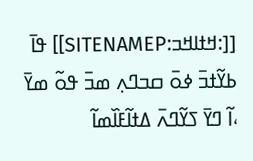[[:ߞߙߊߞߏ:SITENAMEP]] ߟߊ߫
ߕߌ߬ߙߏ߫ ߦߋ߫ ߛߏߣߍ߲ ߘߏ߫ ߟߋ߬ ߘߌ߫ ،ߊ߬ ߣߌ߫ ߖߌ߬ߣߍ߫ ߡߙߊ߬ߓߊ߰ߘߊ߬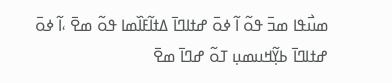ߘߎ߯ߟߊ ߘߏ߫ ߟߋ߬ ߊ߬ ߦߋ߫ ߝߙߊߣߊ߫ ߡߙߊ߬ߓߊ߰ߘߊ ߟߋ߬ ߘߐ߫ ،ߊ߬ ߦߋ߫ ߝߙߊߣߊ߫ ߕߌ߲߬ߞߎߘߎ߲ ߠߋ߬ ߝߣߊ߫ ߘߐ߫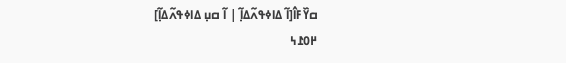ߛߌ߰ߓߊ߮[ߊ߬ ߡߊߦߟߍ߬ߡߊ߲߬ | ߊ߬ ߛߎ߲ ߡߊߦߟߍ߬ߡߊ߲߬]
߂߀߁߆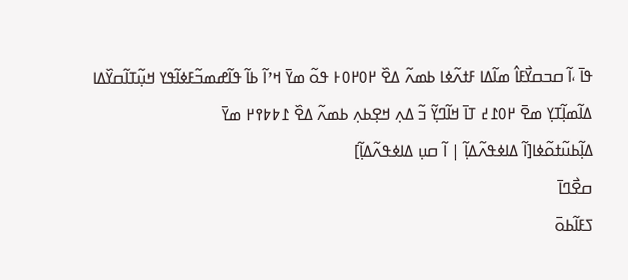ߟߊ߫ ،ߊ߬ ߛߏߛߌ߯ߓߊ߮ ߘߊ߬ߡߊ ߓߙߍ߬ߦߊ ߕߘߍ߬ ߡߐ߰ ߂߀߂߀߅ ߟߋ߬ ߘߌ߫ ߞߴߊ߬ ߕߊ߬ ߟߊ߬ߝߘߏ߬ߓߦߊ߬ߟߌ ߞߎ߲߬ߠߊ߬ߛߌ߰ߡߊ ߡߊ߬ߘߊ߲߬ߠߌ߲ ߘߐ߫ ߂߀߁߄ ߠߊ߫ ߞߊ߬ߣߌ߲߬ ߏ߬ ߡߍ߲ ߞߐ߲ߕߍ߲ ߕߘߍ߬ ߡߐ߰ ߁߈߈߉߂ ߘߌ߫
ߡߊ߲߬ߕߎ߬ߙߋ߬ߦߊ[ߊ߬ ߡߊߦߟߍ߬ߡߊ߲߬ | ߊ߬ ߛߎ߲ ߡߊߦߟߍ߬ߡߊ߲߬]
ߛߐ߯ߣߊ߫
ߖߓߊ߬ߕߋ߫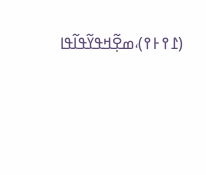(߁߉߅߉)،ߘߐ߲߬ߞߟߌ߬ߟߊ߬ߟߊ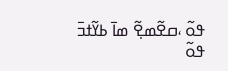ߟߋ߬ ،ߛߐ߬ߘߐ߲߬ ߘߊ߫ ߕߌ߬ߙߏ߫ ߟߋ߬